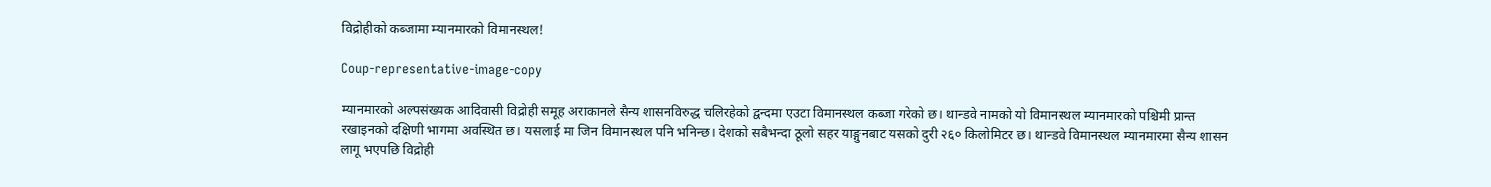विद्रोहीको कब्जामा म्यानमारको विमानस्थल!

Coup-representative-image-copy

म्यानमारको अल्पसंख्यक आदिवासी विद्रोही समूह अराकानले सैन्य शासनविरुद्ध चलिरहेको द्वन्दमा एउटा विमानस्थल कब्जा गरेको छ। थान्डवे नामको यो विमानस्थल म्यानमारको पश्चिमी प्रान्त रखाइनको दक्षिणी भागमा अवस्थित छ। यसलाई मा जिन विमानस्थल पनि भनिन्छ। देशको सबैभन्दा ठूलो सहर याङ्गुनबाट यसको दुरी २६० किलोमिटर छ। थान्डवे विमानस्थल म्यानमारमा सैन्य शासन लागू भएपछि विद्रोही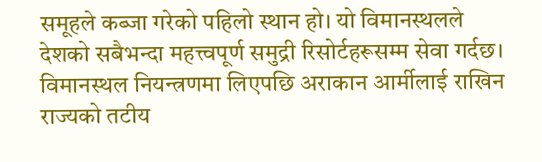समूहले कब्जा गरेको पहिलो स्थान हो। यो विमानस्थलले देशको सबैभन्दा महत्त्वपूर्ण समुद्री रिसोर्टहरूसम्म सेवा गर्दछ। विमानस्थल नियन्त्रणमा लिएपछि अराकान आर्मीलाई राखिन राज्यको तटीय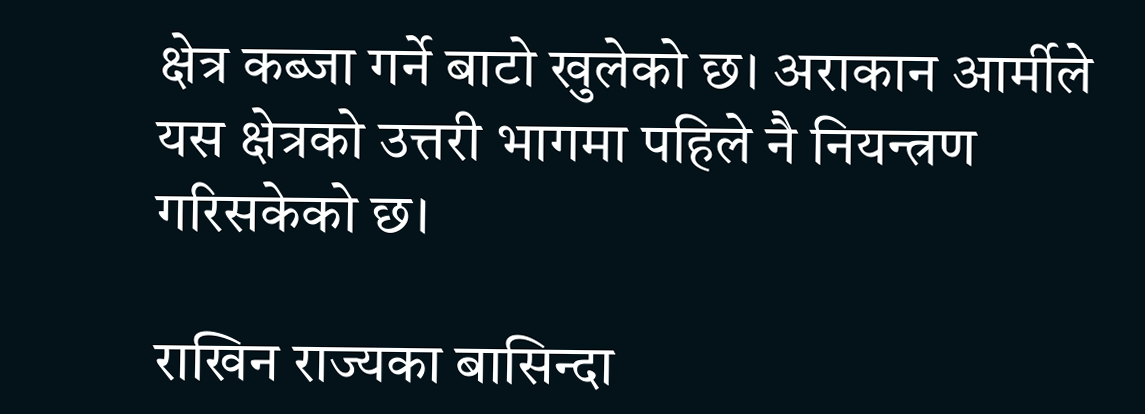क्षेत्र कब्जा गर्ने बाटो खुलेको छ। अराकान आर्मीले यस क्षेत्रको उत्तरी भागमा पहिले नै नियन्त्रण गरिसकेको छ।

राखिन राज्यका बासिन्दा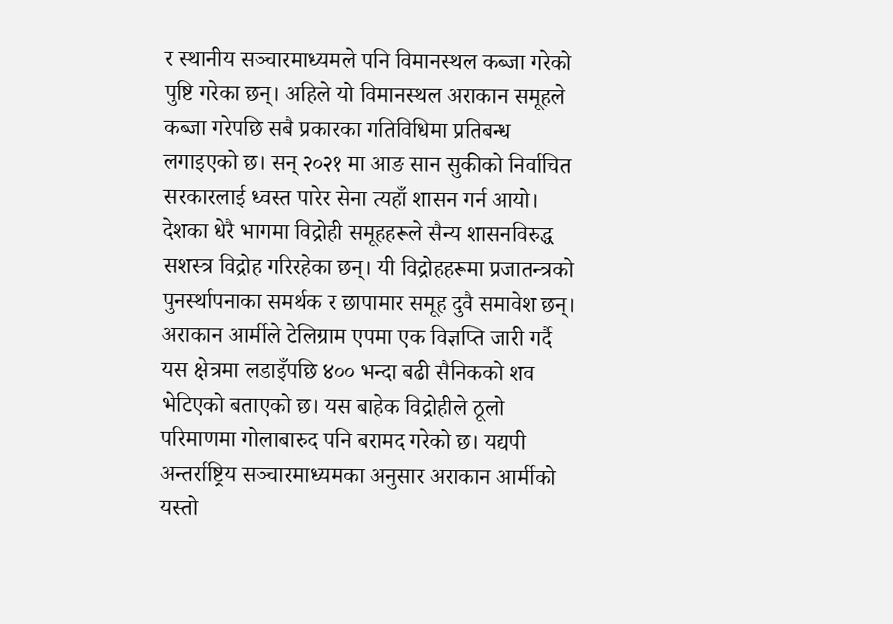र स्थानीय सञ्चारमाध्यमले पनि विमानस्थल कब्जा गरेको पुष्टि गरेका छन्। अहिले यो विमानस्थल अराकान समूहले कब्जा गरेपछि सबै प्रकारका गतिविधिमा प्रतिबन्ध लगाइएको छ। सन् २०२१ मा आङ सान सुकीको निर्वाचित सरकारलाई ध्वस्त पारेर सेना त्यहाँ शासन गर्न आयो। देशका धेरै भागमा विद्रोही समूहहरूले सैन्य शासनविरुद्ध सशस्त्र विद्रोह गरिरहेका छन्। यी विद्रोहहरूमा प्रजातन्त्रको पुनर्स्थापनाका समर्थक र छापामार समूह दुवै समावेश छन्। अराकान आर्मीले टेलिग्राम एपमा एक विज्ञप्ति जारी गर्दै यस क्षेत्रमा लडाइँपछि ४०० भन्दा बढी सैनिकको शव भेटिएको बताएको छ। यस बाहेक विद्रोहीले ठूलो परिमाणमा गोलाबारुद पनि बरामद गरेको छ। यद्यपी अन्तर्राष्ट्रिय सञ्चारमाध्यमका अनुसार अराकान आर्मीको यस्तो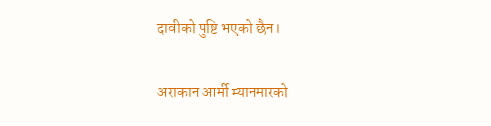दावीको पुष्टि भएको छैन।

अराकान आर्मी म्यानमारको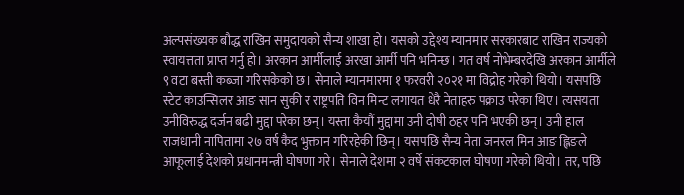अल्पसंख्यक बौद्ध राखिन समुदायको सैन्य शाखा हो। यसको उद्देश्य म्यानमार सरकारबाट राखिन राज्यको स्वायत्तता प्राप्त गर्नु हो। अरकान आर्मीलाई अरखा आर्मी पनि भनिन्छ। गत वर्ष नोभेम्बरदेखि अरकान आर्मीले ९ वटा बस्ती कब्जा गरिसकेको छ। सेनाले म्यानमारमा १ फरवरी २०२१ मा विद्रोह गरेको थियो। यसपछि स्टेट काउन्सिलर आङ सान सुकी र राष्ट्रपति विन मिन्ट लगायत धेरै नेताहरु पक्राउ परेका थिए। त्यसयता उनीविरुद्ध दर्जन बढी मुद्दा परेका छन्। यस्ता कैयौं मुद्दामा उनी दोषी ठहर पनि भएकी छन्। उनी हाल राजधानी नापितामा २७ वर्ष कैद भुक्तान गरिरहेकी छिन्। यसपछि सैन्य नेता जनरल मिन आङ ह्लिङले आफूलाई देशको प्रधानमन्त्री घोषणा गरे। सेनाले देशमा २ वर्षे संकटकाल घोषणा गरेको थियो। तर, पछि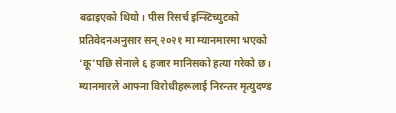बढाइएको थियो। पीस रिसर्च इन्स्टिच्युटको प्रतिवेदनअनुसार सन् २०२१ मा म्यानमारमा भएको ‘कू’पछि सेनाले ६ हजार मानिसको हत्या गरेको छ। म्यानमारले आफ्ना विरोधीहरूलाई निरन्तर मृत्युदण्ड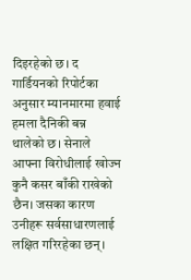दिइरहेको छ। द गार्डियनको रिपोर्टका अनुसार म्यानमारमा हवाई हमला दैनिकी बन्न थालेको छ। सेनाले आफ्ना विरोधीलाई खोज्न कुनै कसर बाँकी राखेको छैन। जसका कारण उनीहरू सर्वसाधारणलाई लक्षित गरिरहेका छन्।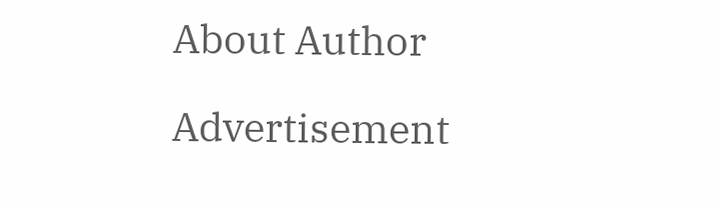About Author

Advertisement